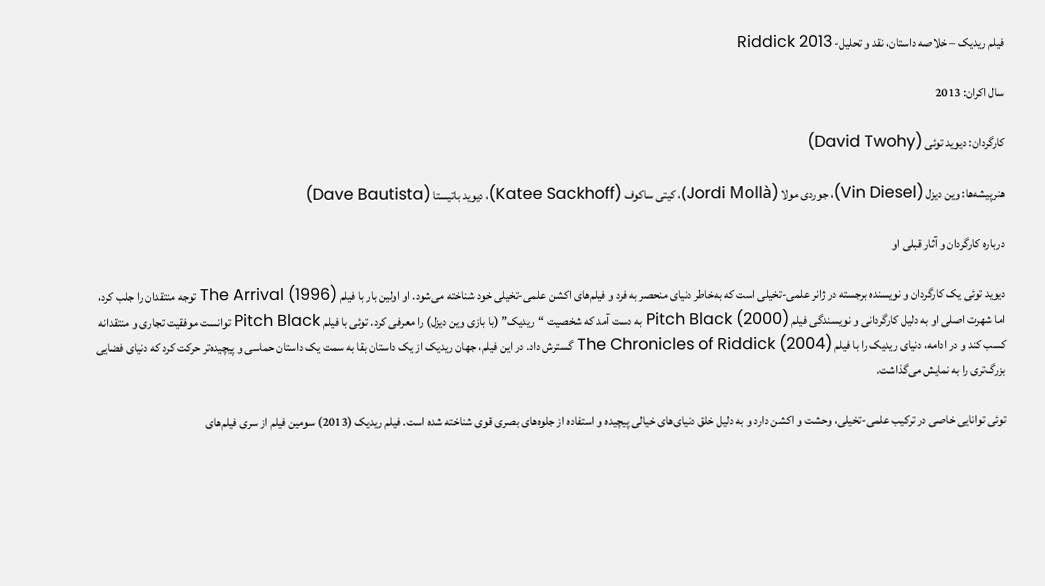فیلم ریدیک – خلاصه داستان، نقد و تحلیل- Riddick 2013

سال اکران: 2013

کارگردان: دیوید توئی (David Twohy)

هنرپیشه‌ها: وین دیزل (Vin Diesel)، جوردی مولا (Jordi Mollà)، کیتی ساکوف (Katee Sackhoff)، دیوید باتیستا (Dave Bautista)

درباره کارگردان و آثار قبلی او

دیوید توئی یک کارگردان و نویسنده برجسته در ژانر علمی-تخیلی است که به‌خاطر دنیای منحصر به فرد و فیلم‌های اکشن علمی-تخیلی خود شناخته می‌شود. او اولین بار با فیلم The Arrival (1996) توجه منتقدان را جلب کرد، اما شهرت اصلی او به دلیل کارگردانی و نویسندگی فیلم Pitch Black (2000) به دست آمد که شخصیت “ریدیک” (با بازی وین دیزل) را معرفی کرد. توئی با فیلم Pitch Black توانست موفقیت تجاری و منتقدانه کسب کند و در ادامه، دنیای ریدیک را با فیلم The Chronicles of Riddick (2004) گسترش داد. در این فیلم، جهان ریدیک از یک داستان بقا به سمت یک داستان حماسی و پیچیده‌تر حرکت کرد که دنیای فضایی بزرگ‌تری را به نمایش می‌گذاشت.

توئی توانایی خاصی در ترکیب علمی-تخیلی، وحشت و اکشن دارد و به دلیل خلق دنیای‌های خیالی پیچیده و استفاده از جلوه‌های بصری قوی شناخته شده است. فیلم ریدیک (2013) سومین فیلم از سری فیلم‌های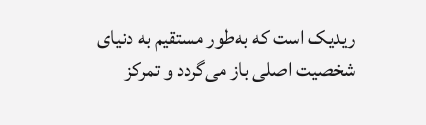ریدیک است که به‌طور مستقیم به دنیای شخصیت اصلی باز می‌گردد و تمرکز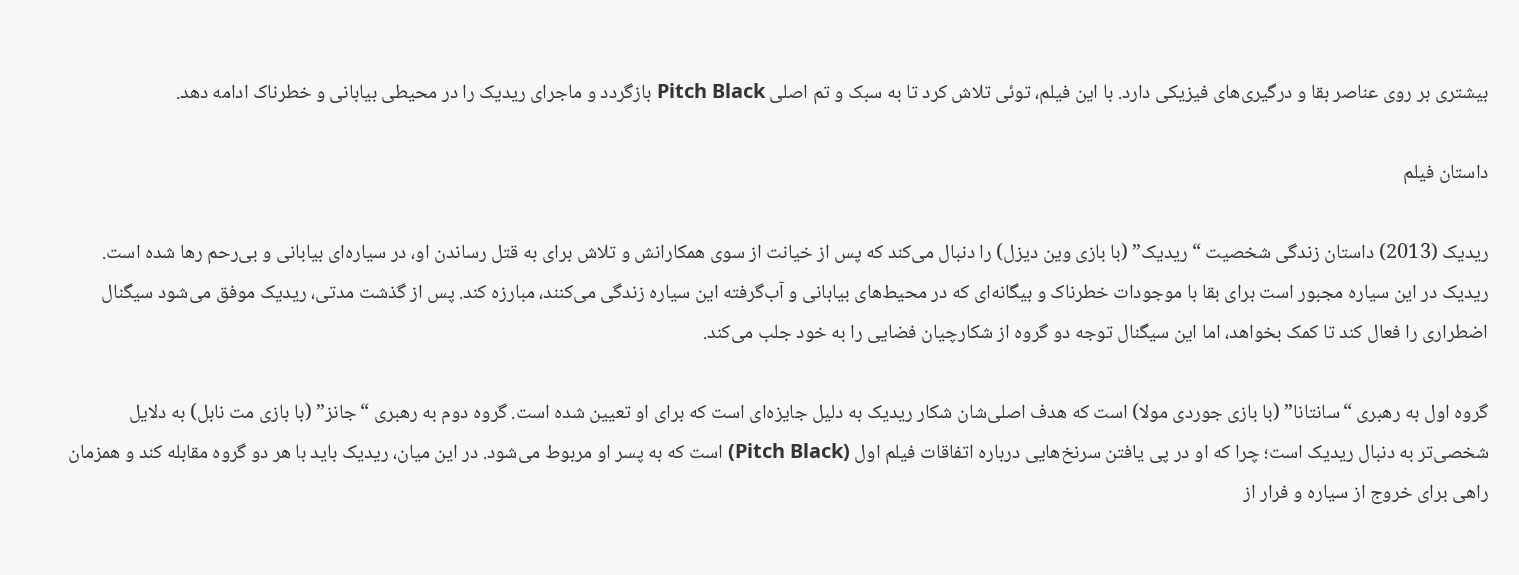بیشتری بر روی عناصر بقا و درگیری‌های فیزیکی دارد. با این فیلم، توئی تلاش کرد تا به سبک و تم اصلی Pitch Black بازگردد و ماجرای ریدیک را در محیطی بیابانی و خطرناک ادامه دهد.

داستان فیلم

ریدیک (2013) داستان زندگی شخصیت “ریدیک” (با بازی وین دیزل) را دنبال می‌کند که پس از خیانت از سوی همکارانش و تلاش برای به قتل رساندن او، در سیاره‌ای بیابانی و بی‌رحم رها شده است. ریدیک در این سیاره مجبور است برای بقا با موجودات خطرناک و بیگانه‌ای که در محیط‌های بیابانی و آب‌گرفته این سیاره زندگی می‌کنند، مبارزه کند. پس از گذشت مدتی، ریدیک موفق می‌شود سیگنال اضطراری را فعال کند تا کمک بخواهد، اما این سیگنال توجه دو گروه از شکارچیان فضایی را به خود جلب می‌کند.

گروه اول به رهبری “سانتانا” (با بازی جوردی مولا) است که هدف اصلی‌شان شکار ریدیک به دلیل جایزه‌ای است که برای او تعیین شده است. گروه دوم به رهبری “جانز” (با بازی مت نابل) به دلایل شخصی‌تر به دنبال ریدیک است؛ چرا که او در پی یافتن سرنخ‌هایی درباره اتفاقات فیلم اول (Pitch Black) است که به پسر او مربوط می‌شود. در این میان، ریدیک باید با هر دو گروه مقابله کند و همزمان راهی برای خروج از سیاره و فرار از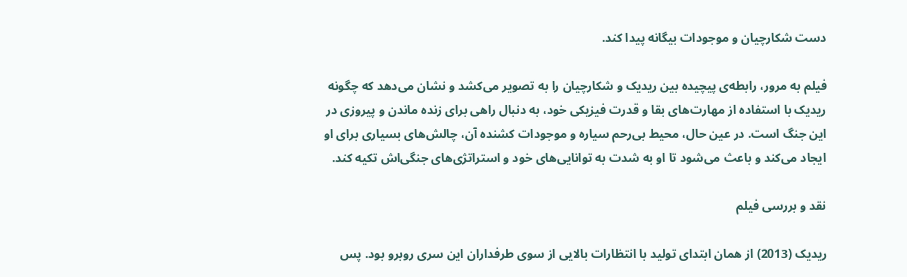دست شکارچیان و موجودات بیگانه پیدا کند.

فیلم به مرور، رابطه‌ی پیچیده بین ریدیک و شکارچیان را به تصویر می‌کشد و نشان می‌دهد که چگونه ریدیک با استفاده از مهارت‌های بقا و قدرت فیزیکی خود، به دنبال راهی برای زنده ماندن و پیروزی در این جنگ است. در عین حال، محیط بی‌رحم سیاره و موجودات کشنده آن، چالش‌های بسیاری برای او ایجاد می‌کند و باعث می‌شود تا او به شدت به توانایی‌های خود و استراتژی‌های جنگی‌اش تکیه کند.

نقد و بررسی فیلم

ریدیک (2013) از همان ابتدای تولید با انتظارات بالایی از سوی طرفداران این سری روبرو بود. پس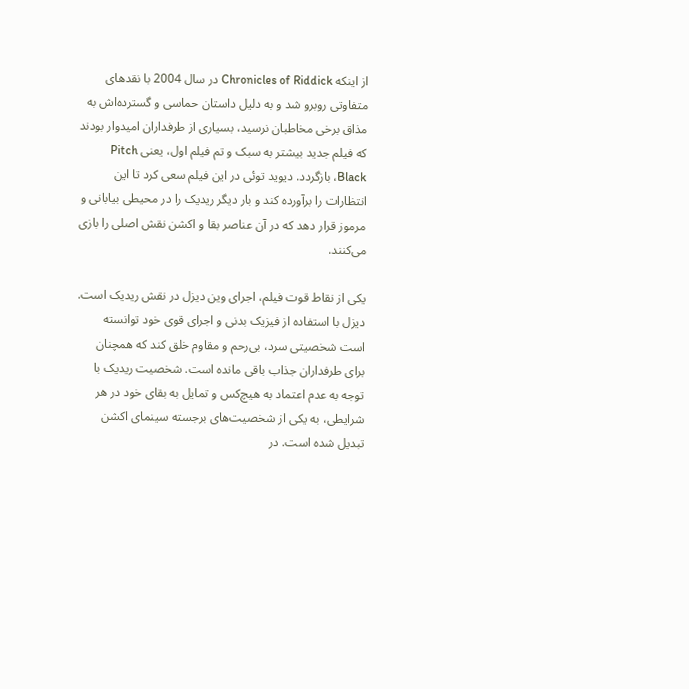از اینکه Chronicles of Riddick در سال 2004 با نقدهای متفاوتی روبرو شد و به دلیل داستان حماسی و گسترده‌اش به مذاق برخی مخاطبان نرسید، بسیاری از طرفداران امیدوار بودند که فیلم جدید بیشتر به سبک و تم فیلم اول، یعنی Pitch Black، بازگردد. دیوید توئی در این فیلم سعی کرد تا این انتظارات را برآورده کند و بار دیگر ریدیک را در محیطی بیابانی و مرموز قرار دهد که در آن عناصر بقا و اکشن نقش اصلی را بازی می‌کنند.

یکی از نقاط قوت فیلم، اجرای وین دیزل در نقش ریدیک است. دیزل با استفاده از فیزیک بدنی و اجرای قوی خود توانسته است شخصیتی سرد، بی‌رحم و مقاوم خلق کند که همچنان برای طرفداران جذاب باقی مانده است. شخصیت ریدیک با توجه به عدم اعتماد به هیچ‌کس و تمایل به بقای خود در هر شرایطی، به یکی از شخصیت‌های برجسته سینمای اکشن تبدیل شده است. در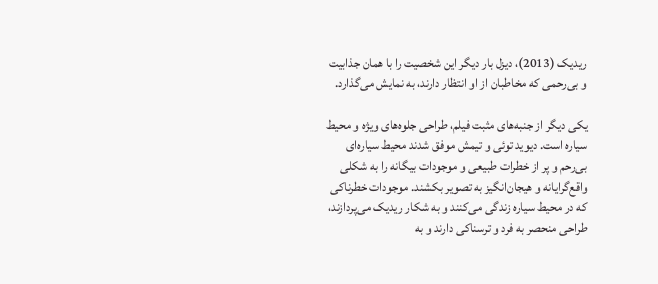ریدیک (2013)، دیزل بار دیگر این شخصیت را با همان جذابیت و بی‌رحمی که مخاطبان از او انتظار دارند، به نمایش می‌گذارد.

یکی دیگر از جنبه‌های مثبت فیلم، طراحی جلوه‌های ویژه و محیط سیاره است. دیوید توئی و تیمش موفق شدند محیط سیاره‌ای بی‌رحم و پر از خطرات طبیعی و موجودات بیگانه را به شکلی واقع‌گرایانه و هیجان‌انگیز به تصویر بکشند. موجودات خطرناکی که در محیط سیاره زندگی می‌کنند و به شکار ریدیک می‌پردازند، طراحی منحصر به فرد و ترسناکی دارند و به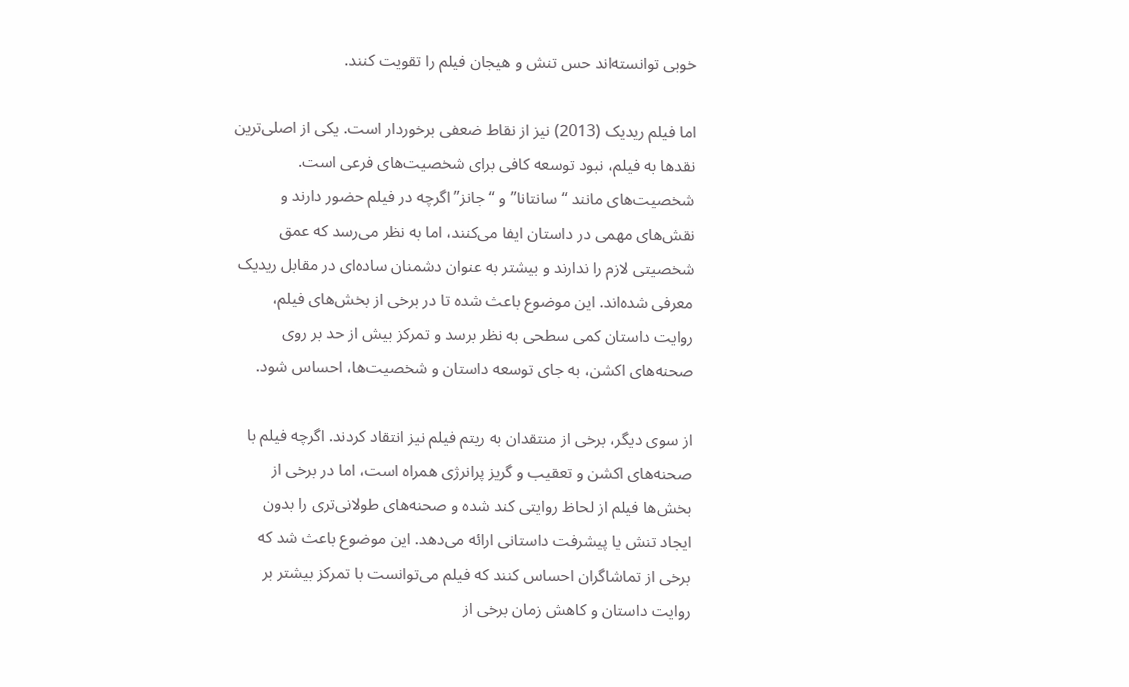خوبی توانسته‌اند حس تنش و هیجان فیلم را تقویت کنند.

اما فیلم ریدیک (2013) نیز از نقاط ضعفی برخوردار است. یکی از اصلی‌ترین نقدها به فیلم، نبود توسعه کافی برای شخصیت‌های فرعی است. شخصیت‌های مانند “سانتانا” و “جانز” اگرچه در فیلم حضور دارند و نقش‌های مهمی در داستان ایفا می‌کنند، اما به نظر می‌رسد که عمق شخصیتی لازم را ندارند و بیشتر به عنوان دشمنان ساده‌ای در مقابل ریدیک معرفی شده‌اند. این موضوع باعث شده تا در برخی از بخش‌های فیلم، روایت داستان کمی سطحی به نظر برسد و تمرکز بیش از حد بر روی صحنه‌های اکشن، به جای توسعه داستان و شخصیت‌ها، احساس شود.

از سوی دیگر، برخی از منتقدان به ریتم فیلم نیز انتقاد کردند. اگرچه فیلم با صحنه‌های اکشن و تعقیب و گریز پرانرژی همراه است، اما در برخی از بخش‌ها فیلم از لحاظ روایتی کند شده و صحنه‌های طولانی‌تری را بدون ایجاد تنش یا پیشرفت داستانی ارائه می‌دهد. این موضوع باعث شد که برخی از تماشاگران احساس کنند که فیلم می‌توانست با تمرکز بیشتر بر روایت داستان و کاهش زمان برخی از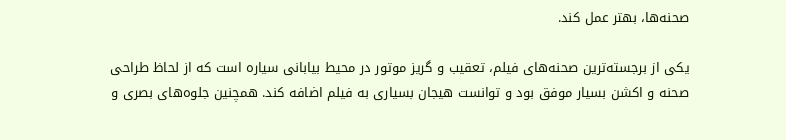صحنه‌ها، بهتر عمل کند.

یکی از برجسته‌ترین صحنه‌های فیلم، تعقیب و گریز موتور در محیط بیابانی سیاره است که از لحاظ طراحی صحنه و اکشن بسیار موفق بود و توانست هیجان بسیاری به فیلم اضافه کند. همچنین جلوه‌های بصری و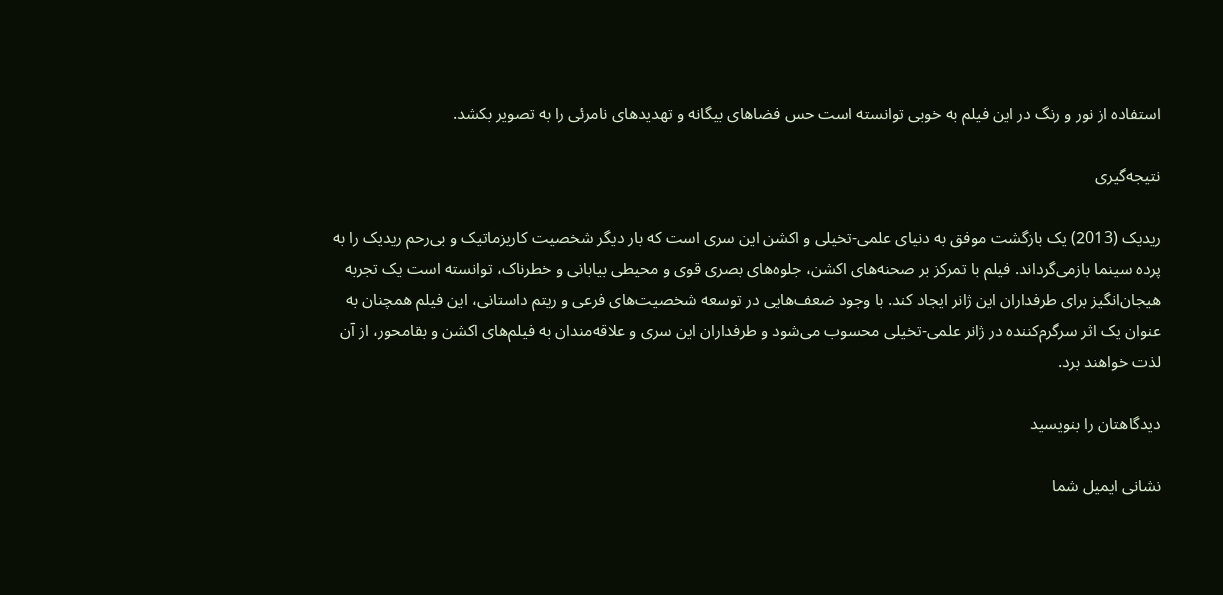استفاده از نور و رنگ در این فیلم به خوبی توانسته است حس فضاهای بیگانه و تهدیدهای نامرئی را به تصویر بکشد.

نتیجه‌گیری

ریدیک (2013) یک بازگشت موفق به دنیای علمی-تخیلی و اکشن این سری است که بار دیگر شخصیت کاریزماتیک و بی‌رحم ریدیک را به پرده سینما بازمی‌گرداند. فیلم با تمرکز بر صحنه‌های اکشن، جلوه‌های بصری قوی و محیطی بیابانی و خطرناک، توانسته است یک تجربه هیجان‌انگیز برای طرفداران این ژانر ایجاد کند. با وجود ضعف‌هایی در توسعه شخصیت‌های فرعی و ریتم داستانی، این فیلم همچنان به عنوان یک اثر سرگرم‌کننده در ژانر علمی-تخیلی محسوب می‌شود و طرفداران این سری و علاقه‌مندان به فیلم‌های اکشن و بقامحور، از آن لذت خواهند برد.

دیدگاهتان را بنویسید

نشانی ایمیل شما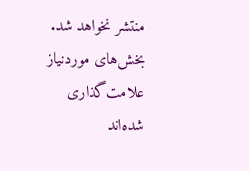منتشر نخواهد شد. بخش‌های موردنیاز علامت‌گذاری شده‌اند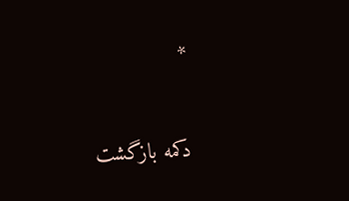*

دکمه بازگشت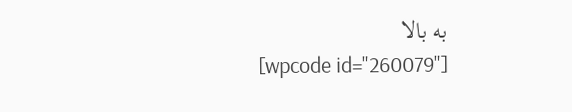به بالا
[wpcode id="260079"]